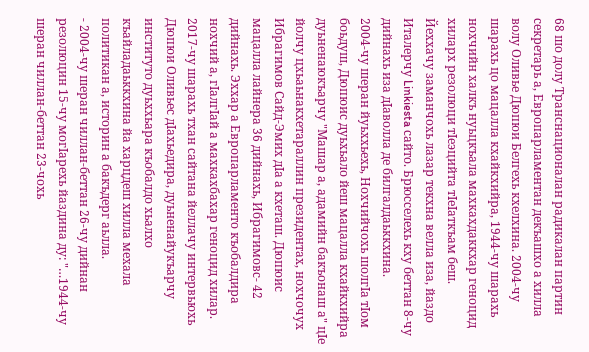68 шо долу Транснационалан радикалан партин секретарь а, Европарламентан декъашхо а хилла волу Оливье Дюпюи Белгехь кхелхина. 2004-чу шарахь цо мацалла кхайкхийра, 1944-чу шарахь нохчийн халкъ нуьцкъала махкахдаккхар геноцид хиларх резолюци тӀеэцийта тӀеӀаткъам беш.
Йеххачу заманчохь лазар текхна велла иза, йаздо Италерчу Linkiesta сайто. Брюсселехь кху беттан 8-чу дийнахь иза дIаволла де билгалдаьккхина.
2004-чу шеран йуьххьехь, Нохчийчохь шолгӀа тӀом боьдуш, Дюпюис дуьхьало йеш мацалла кхайкхийра дуьненаюкъарчу "Машар а, адамийн бакъонаш а" цӀе йолчу цхьаьнакхетараллин президентах, нохчочух Ибрагимов Сайд-Эмих дIа а кхеташ. Дюпюис мацалла лайнера 36 дийнахь, Ибрагимовс- 42 дийнахь. Эххар а Европарламенто къобалдира нохчий а, гӀалгӀай а махкахбахар геноцид хилар.
2017-чу шарахь тхан сайтана йеллачу интервьюхь Дюпюи Оливьес дӀахьедира, дуьненайукъарчу институто дуьххьара къобалдо хьалхо къайладаьккхина йа харцдеш хилла мехала политикан а, историн а бакъдерг аьлла.
- 2004-чу шеран чиллан-беттан 26-чу дийнан резолюцин 15-чу могIарехь йаздина ду: "…1944-чу шеран чиллан-беттан 23-чохь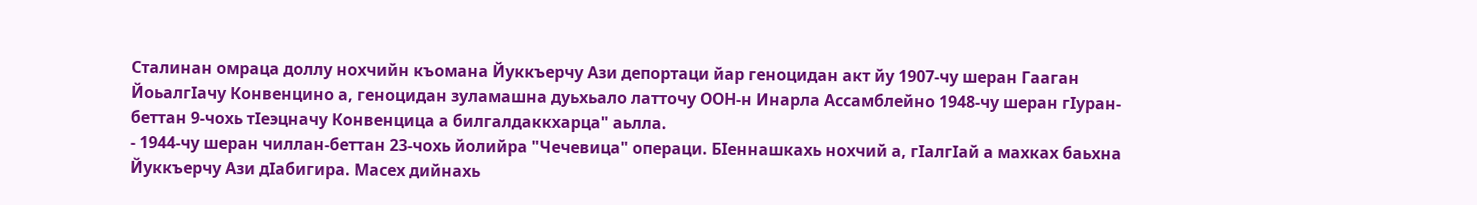Сталинан омраца доллу нохчийн къомана Йуккъерчу Ази депортаци йар геноцидан акт йу 1907-чу шеран Гааган ЙоьалгIачу Конвенцино а, геноцидан зуламашна дуьхьало латточу ООН-н Инарла Ассамблейно 1948-чу шеран гIуран-беттан 9-чохь тIеэцначу Конвенцица а билгалдаккхарца" аьлла.
- 1944-чу шеран чиллан-беттан 23-чохь йолийра "Чечевица" операци. БIеннашкахь нохчий а, гIалгIай а махках баьхна Йуккъерчу Ази дIабигира. Масех дийнахь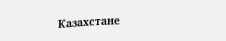Казахстане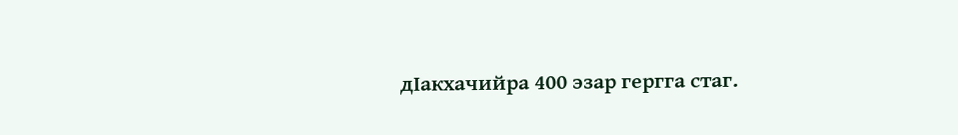дIакхачийра 400 эзар гергга стаг.